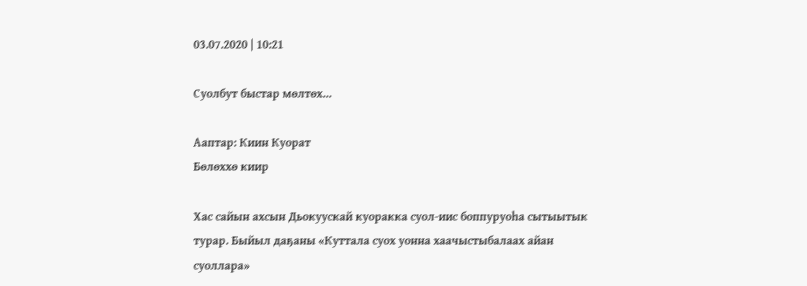03.07.2020 | 10:21

Суолбут быстар мөлтөх...

Ааптар: Киин Куорат
Бөлөххө киир

Хас сайын ахсын Дьокуускай куоракка суол-иис боппуруоһа сытыытык турар. Быйыл даҕаны «Куттала суох уонна хаачыстыбалаах айан суоллара»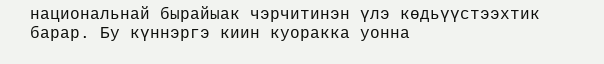национальнай бырайыак чэрчитинэн үлэ көдьүүстээхтик барар. Бу күннэргэ киин куоракка уонна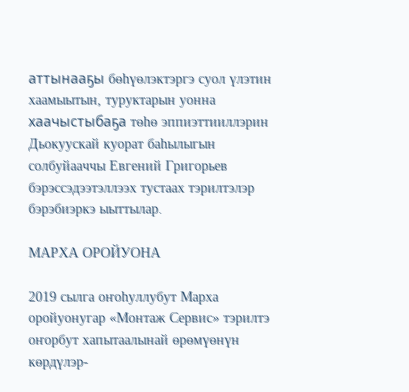аттынааҕы бөһүөлэктэргэ суол үлэтин хаамыытын, туруктарын уонна хаачыстыбаҕа төһө эппиэттииллэрин Дьокуускай куорат баһылыгын солбуйааччы Евгений Григорьев бэрэссэдээтэллээх тустаах тэрилтэлэр бэрэбиэркэ ыыттылар.

МАРХА ОРОЙУОНА

2019 сылга оҥоһуллубут Марха оройуонугар «Монтаж Сервис» тэрилтэ оҥорбут хапытаалынай өрөмүөнүн көрдүлэр-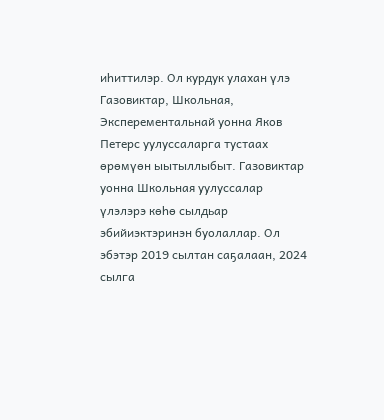иһиттилэр. Ол курдук улахан үлэ Газовиктар, Школьная, Эксперементальнай уонна Яков Петерс уулуссаларга тустаах өрөмүөн ыытыллыбыт. Газовиктар уонна Школьная уулуссалар үлэлэрэ көһө сылдьар эбийиэктэринэн буолаллар. Ол эбэтэр 2019 сылтан саҕалаан, 2024 сылга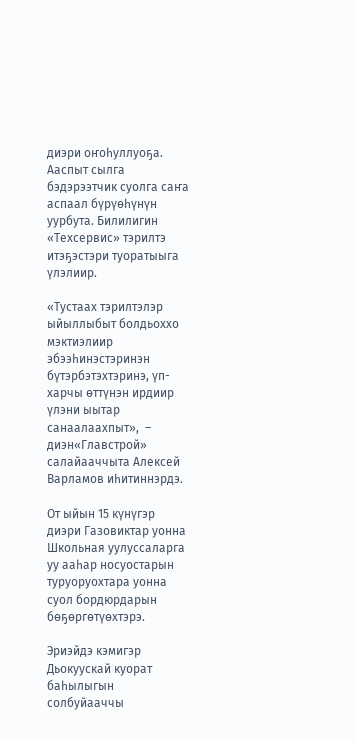диэри оҥоһуллуоҕа. Ааспыт сылга бэдэрээтчик суолга саҥа аспаал бүрүөһүнүн уурбута. Билилигин «Техсервис» тэрилтэ итэҕэстэри туоратыыга үлэлиир.

«Тустаах тэрилтэлэр ыйыллыбыт болдьоххо мэктиэлиир эбээһинэстэринэн бүтэрбэтэхтэринэ, үп-харчы өттүнэн ирдиир үлэни ыытар санаалаахпыт»,  –  диэн«Главстрой» салайааччыта Алексей Варламов иһитиннэрдэ.

От ыйын 15 күнүгэр диэри Газовиктар уонна Школьная уулуссаларга уу ааһар носуостарын туруоруохтара уонна суол бордюрдарын бөҕөргөтүөхтэрэ.

Эриэйдэ кэмигэр Дьокуускай куорат баһылыгын солбуйааччы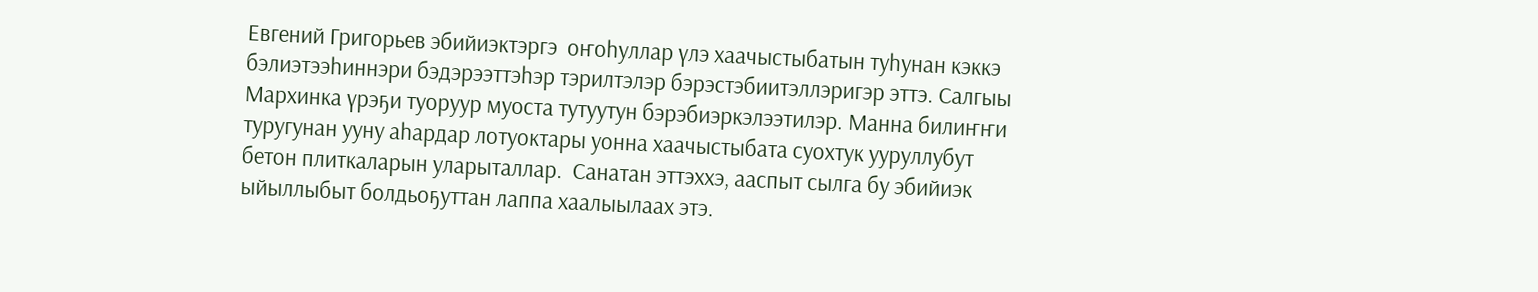Евгений Григорьев эбийиэктэргэ  оҥоһуллар үлэ хаачыстыбатын туһунан кэккэ бэлиэтээһиннэри бэдэрээттэһэр тэрилтэлэр бэрэстэбиитэллэригэр эттэ. Салгыы Мархинка үрэҕи туоруур муоста тутуутун бэрэбиэркэлээтилэр. Манна билиҥҥи туругунан ууну аһардар лотуоктары уонна хаачыстыбата суохтук ууруллубут бетон плиткаларын уларыталлар.  Санатан эттэххэ, ааспыт сылга бу эбийиэк ыйыллыбыт болдьоҕуттан лаппа хаалыылаах этэ.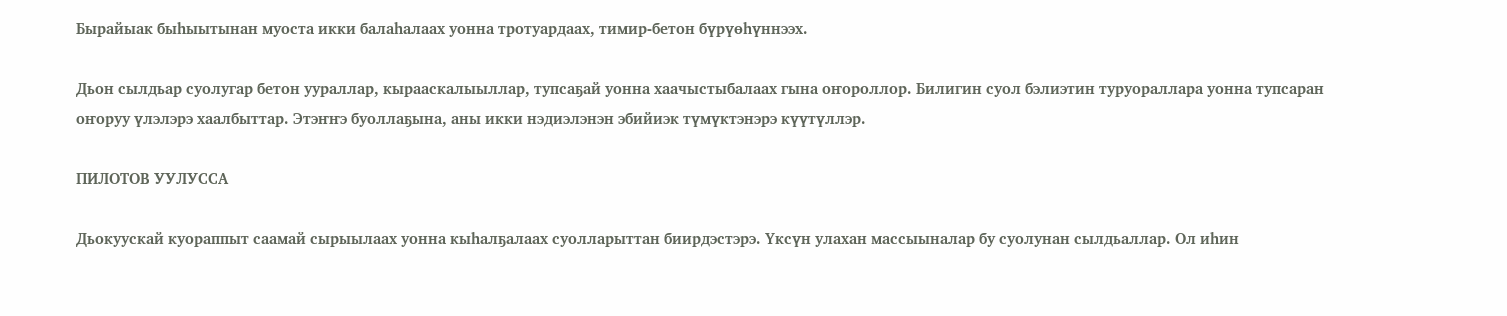Бырайыак быһыытынан муоста икки балаһалаах уонна тротуардаах, тимир-бетон бүрүөһүннээх.

Дьон сылдьар суолугар бетон уураллар, кырааскалыыллар, тупсаҕай уонна хаачыстыбалаах гына оҥороллор. Билигин суол бэлиэтин туруораллара уонна тупсаран оҥоруу үлэлэрэ хаалбыттар. Этэҥҥэ буоллаҕына, аны икки нэдиэлэнэн эбийиэк түмүктэнэрэ күүтүллэр.

ПИЛОТОВ УУЛУССА

Дьокуускай куораппыт саамай сырыылаах уонна кыһалҕалаах суолларыттан биирдэстэрэ. Үксүн улахан массыыналар бу суолунан сылдьаллар. Ол иһин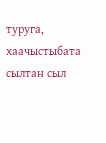туруга, хаачыстыбата сылтан сыл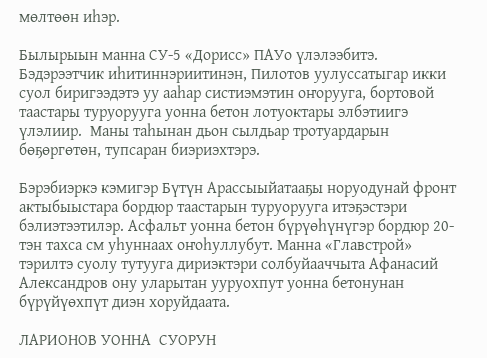мөлтөөн иһэр.

Былырыын манна СУ-5 «Дорисс» ПАУо үлэлээбитэ. Бэдэрээтчик иһитиннэриитинэн, Пилотов уулуссатыгар икки суол биригээдэтэ уу ааһар систиэмэтин оҥорууга, бортовой таастары туруорууга уонна бетон лотуоктары элбэтиигэ үлэлиир.  Маны таһынан дьон сылдьар тротуардарын бөҕөргөтөн, тупсаран биэриэхтэрэ.

Бэрэбиэркэ кэмигэр Бүтүн Арассыыйатааҕы норуодунай фронт актыбыыстара бордюр таастарын туруорууга итэҕэстэри бэлиэтээтилэр. Асфальт уонна бетон бүрүөһүнүгэр бордюр 20-тэн тахса см уһуннаах оҥоһуллубут. Манна «Главстрой»  тэрилтэ суолу тутууга дириэктэри солбуйааччыта Афанасий Александров ону уларытан ууруохпут уонна бетонунан бүрүйүөхпүт диэн хоруйдаата.

ЛАРИОНОВ УОННА  СУОРУН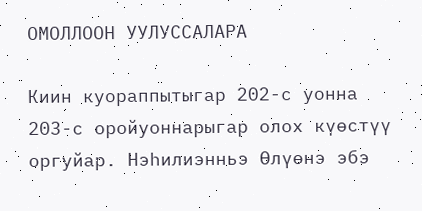ОМОЛЛООН УУЛУССАЛАРА

Киин куораппытыгар 202-с уонна 203-с оройуоннарыгар олох күөстүү оргуйар. Нэһилиэнньэ Өлүөнэ эбэ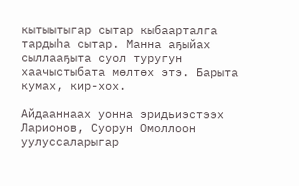кытыытыгар сытар кыбаарталга тардыһа сытар. Манна аҕыйах сыллааҕыта суол туругун хаачыстыбата мөлтөх этэ. Барыта кумах, кир-хох.

Айдааннаах уонна эридьиэстээх Ларионов, Суорун Омоллоон уулуссаларыгар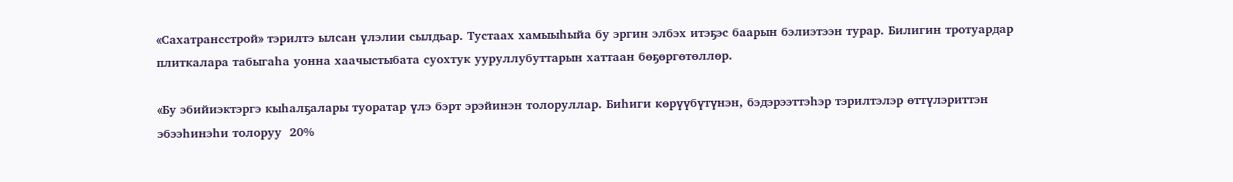«Сахатрансстрой» тэрилтэ ылсан үлэлии сылдьар. Тустаах хамыыһыйа бу эргин элбэх итэҕэс баарын бэлиэтээн турар. Билигин тротуардар плиткалара табыгаһа уонна хаачыстыбата суохтук ууруллубуттарын хаттаан бөҕөргөтөллөр.

«Бу эбийиэктэргэ кыһалҕалары туоратар үлэ бэрт эрэйинэн толоруллар. Биһиги көрүүбүтүнэн, бэдэрээттэһэр тэрилтэлэр өттүлэриттэн эбээһинэһи толоруу  20%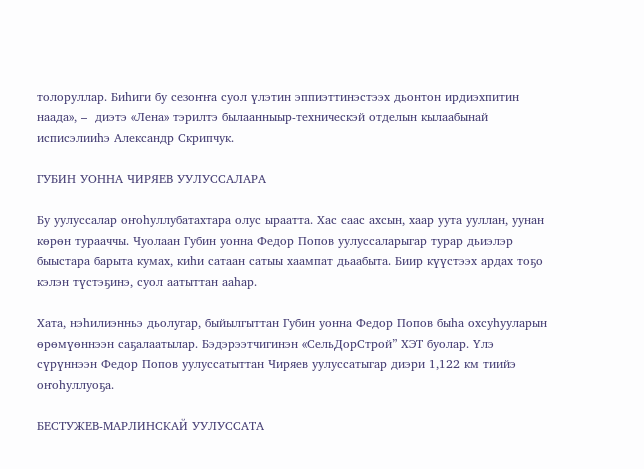толоруллар. Биһиги бу сезоҥҥа суол үлэтин эппиэттинэстээх дьонтон ирдиэхпитин наада», –  диэтэ «Лена» тэрилтэ былаанныыр-техническэй отделын кылаабынай исписэлииһэ Александр Скрипчук.

ГУБИН УОННА ЧИРЯЕВ УУЛУССАЛАРА

Бу уулуссалар оҥоһуллубатахтара олус ыраатта. Хас саас ахсын, хаар уута ууллан, уунан көрөн турааччы. Чуолаан Губин уонна Федор Попов уулуссаларыгар турар дьиэлэр быыстара барыта кумах, киһи сатаан сатыы хаампат дьаабыта. Биир күүстээх ардах тоҕо кэлэн түстэҕинэ, суол аатыттан ааһар.

Хата, нэһилиэнньэ дьолугар, быйылгыттан Губин уонна Федор Попов быһа охсуһууларын өрөмүөннээн саҕалаатылар. Бэдэрээтчигинэн «СельДорСтрой” ХЭТ буолар. Үлэ сүрүннээн Федор Попов уулуссатыттан Чиряев уулуссатыгар диэри 1,122 км тиийэ оҥоһуллуоҕа.

БЕСТУЖЕВ-МАРЛИНСКАЙ УУЛУССАТА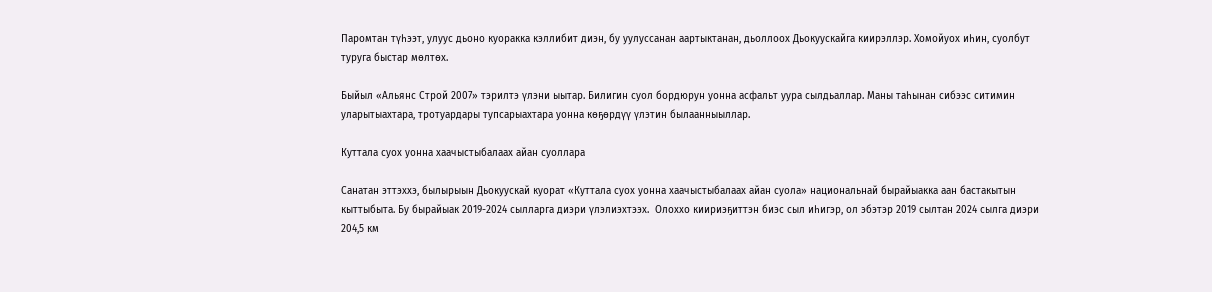Паромтан түһээт, улуус дьоно куоракка кэллибит диэн, бу уулуссанан аартыктанан, дьоллоох Дьокуускайга киирэллэр. Хомойуох иһин, суолбут туруга быстар мөлтөх.

Быйыл «Альянс Строй 2007» тэрилтэ үлэни ыытар. Билигин суол бордюрун уонна асфальт уура сылдьаллар. Маны таһынан сибээс ситимин уларытыахтара, тротуардары тупсарыахтара уонна көҕөрдүү үлэтин былаанныыллар.

Куттала суох уонна хаачыстыбалаах айан суоллара

Санатан эттэххэ, былырыын Дьокуускай куорат «Куттала суох уонна хаачыстыбалаах айан суола» национальнай бырайыакка аан бастакытын кыттыбыта. Бу бырайыак 2019-2024 сылларга диэри үлэлиэхтээх.  Олоххо киириэҕиттэн биэс сыл иһигэр, ол эбэтэр 2019 сылтан 2024 сылга диэри 204,5 км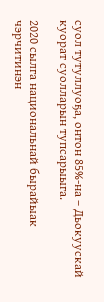суол тутуллуоҕа, онтон 85%-на – Дьокуускай куорат суолларын тупсарыыга.

2020 сылга национальнай бырайыак чэрчитинэн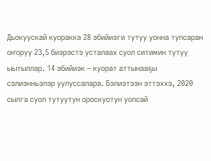Дьокуускай куоракка 28 эбийиэги тутуу уонна тупсаран оҥоруу 23,5 биэрэстэ усталаах суол ситимин тутуу ыытыллар. 14 эбийиэк – куорат аттынааҕы  сэлиэнньэлэр уулуссалара. Бэлиэтээн эттэххэ, 2020 сылга суол тутуутун ороскуотун уопсай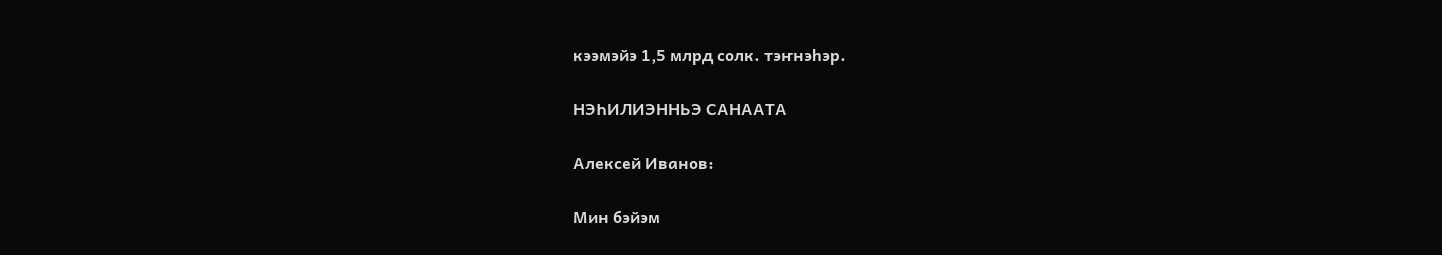кээмэйэ 1,5 млрд солк. тэҥнэһэр.

НЭҺИЛИЭННЬЭ САНААТА

Алексей Иванов:

Мин бэйэм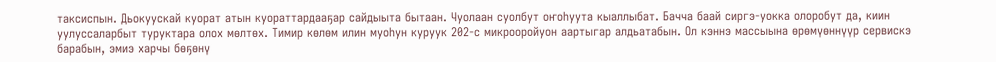таксиспын. Дьокуускай куорат атын куораттардааҕар сайдыыта бытаан. Чуолаан суолбут оҥоһуута кыаллыбат. Бачча баай сиргэ-уокка олоробут да, киин уулуссаларбыт туруктара олох мөлтөх. Тимир көлөм илин муоһун куруук 202-с микрооройуон аартыгар алдьатабын. Ол кэннэ массыына өрөмүөннүүр сервискэ барабын, эмиэ харчы бөҕөнү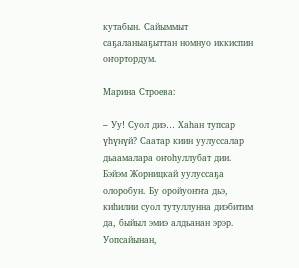кутабын. Сайыммыт саҕаланыаҕыттан номнуо иккиспин оҥортордум.

Марина Строева:

– Уу! Суол диэ… Хаһан тупсар үһүнүй? Саатар киин уулуссалар дьаамалара оҥоһуллубат дии. Бэйэм Жорницкай уулуссаҕа олоробун. Бу оройуоҥҥа дьэ, киһилии суол тутуллунна диэбитим да, быйыл эмиэ алдьанан эрэр. Уопсайынан,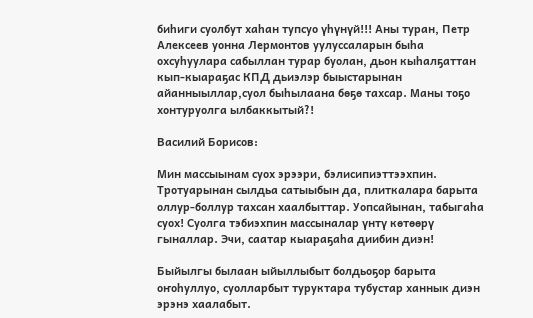биһиги суолбут хаһан тупсуо үһүнүй!!! Аны туран, Петр Алексеев уонна Лермонтов уулуссаларын быһа охсуһуулара сабыллан турар буолан, дьон кыһалҕаттан кып-кыараҕас КПД дьиэлэр быыстарынан айанныыллар,суол быһылаана бөҕө тахсар. Маны тоҕо хонтуруолга ылбаккытый?!

Василий Борисов:

Мин массыынам суох эрээри, бэлисипиэттээхпин. Тротуарынан сылдьа сатыыбын да, плиткалара барыта оллур-боллур тахсан хаалбыттар. Уопсайынан, табыгаһа суох! Суолга тэбиэхпин массыналар үнтү көтөөрү гыналлар. Эчи, саатар кыараҕаһа диибин диэн!

Быйылгы былаан ыйыллыбыт болдьоҕор барыта оҥоһуллуо, суолларбыт туруктара тубустар ханнык диэн эрэнэ хаалабыт.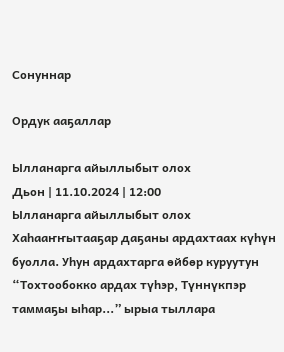Сонуннар

Ордук ааҕаллар

Ылланарга айыллыбыт олох
Дьон | 11.10.2024 | 12:00
Ылланарга айыллыбыт олох
Хаһааҥҥытааҕар даҕаны ардахтаах күһүн буолла. Уһун ардахтарга өйбөр куруутун “Тохтообокко ардах түһэр, Түннүкпэр таммаҕы ыһар...” ырыа тыллара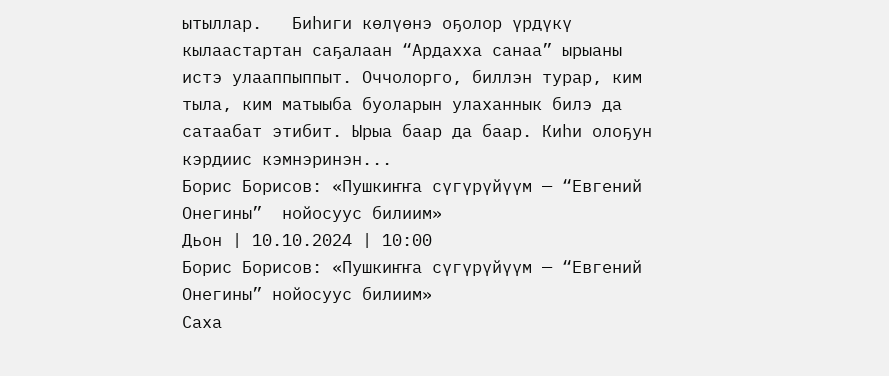ытыллар.   Биһиги көлүөнэ оҕолор үрдүкү кылаастартан саҕалаан “Ардахха санаа” ырыаны истэ улааппыппыт. Оччолорго, биллэн турар, ким тыла, ким матыыба буоларын улаханнык билэ да сатаабат этибит. Ырыа баар да баар. Киһи олоҕун кэрдиис кэмнэринэн...
Борис Борисов: «Пушкиҥҥа сүгүрүйүүм — “Евгений Онегины”  нойосуус билиим»
Дьон | 10.10.2024 | 10:00
Борис Борисов: «Пушкиҥҥа сүгүрүйүүм — “Евгений Онегины” нойосуус билиим»
Саха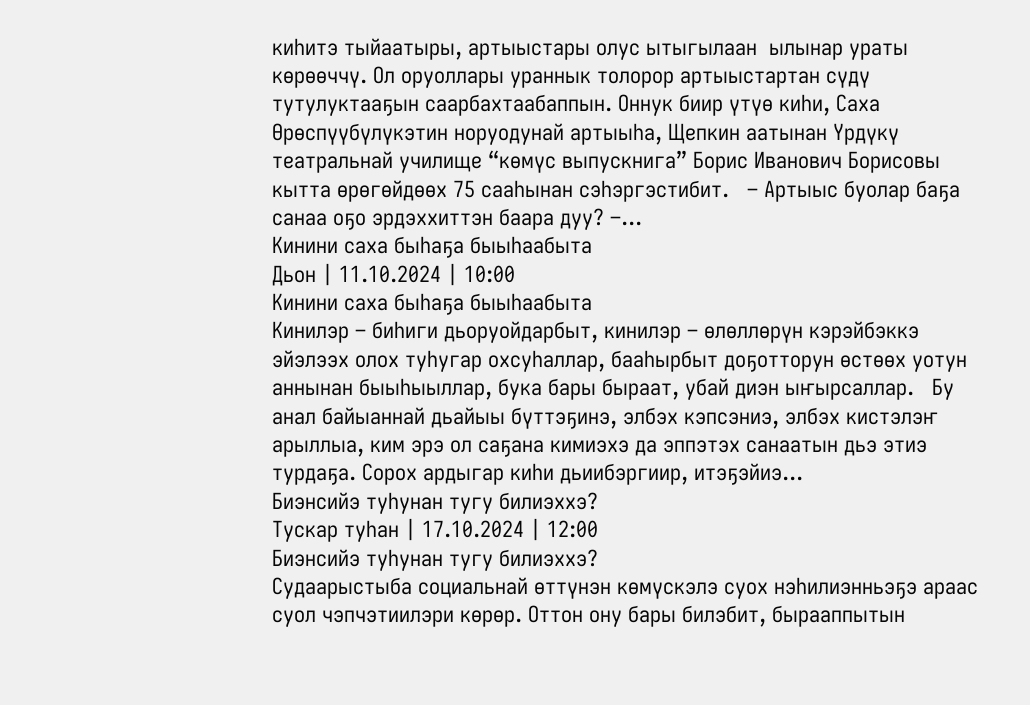киһитэ тыйаатыры, артыыстары олус ытыгылаан  ылынар ураты көрөөччү. Ол оруоллары ураннык толорор артыыстартан сүдү тутулуктааҕын саарбахтаабаппын. Оннук биир үтүө киһи, Саха Өрөспүүбүлүкэтин норуодунай артыыһа, Щепкин аатынан Үрдүкү театральнай училище “көмүс выпускнига” Борис Иванович Борисовы кытта өрөгөйдөөх 75 сааһынан сэһэргэстибит.   – Артыыс буолар баҕа санаа оҕо эрдэххиттэн баара дуу? –...
Кинини саха быһаҕа быыһаабыта
Дьон | 11.10.2024 | 10:00
Кинини саха быһаҕа быыһаабыта
Кинилэр – биһиги дьоруойдарбыт, кинилэр – өлөллөрүн кэрэйбэккэ эйэлээх олох туһугар охсуһаллар, бааһырбыт доҕотторун өстөөх уотун аннынан быыһыыллар, бука бары быраат, убай диэн ыҥырсаллар.   Бу анал байыаннай дьайыы бүттэҕинэ, элбэх кэпсэниэ, элбэх кистэлэҥ арыллыа, ким эрэ ол саҕана кимиэхэ да эппэтэх санаатын дьэ этиэ турдаҕа. Сорох ардыгар киһи дьиибэргиир, итэҕэйиэ...
Биэнсийэ туһунан тугу билиэххэ?
Тускар туһан | 17.10.2024 | 12:00
Биэнсийэ туһунан тугу билиэххэ?
Судаарыстыба социальнай өттүнэн көмүскэлэ суох нэһилиэнньэҕэ араас суол чэпчэтиилэри көрөр. Оттон ону бары билэбит, бырааппытын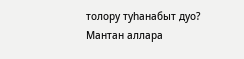толору туһанабыт дуо?  Мантан аллара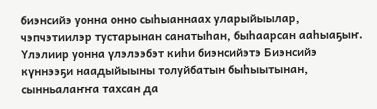биэнсийэ уонна онно сыһыаннаах уларыйыылар, чэпчэтиилэр тустарынан санатыһан, быһаарсан ааһыаҕыҥ.   Үлэлиир уонна үлэлээбэт киһи биэнсийэтэ Биэнсийэ күннээҕи наадыйыыны толуйбатын быһыытынан, сынньалаҥҥа тахсан да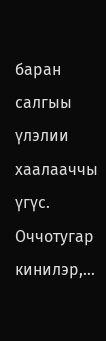баран салгыы үлэлии хаалааччы үгүс. Оччотугар кинилэр,...